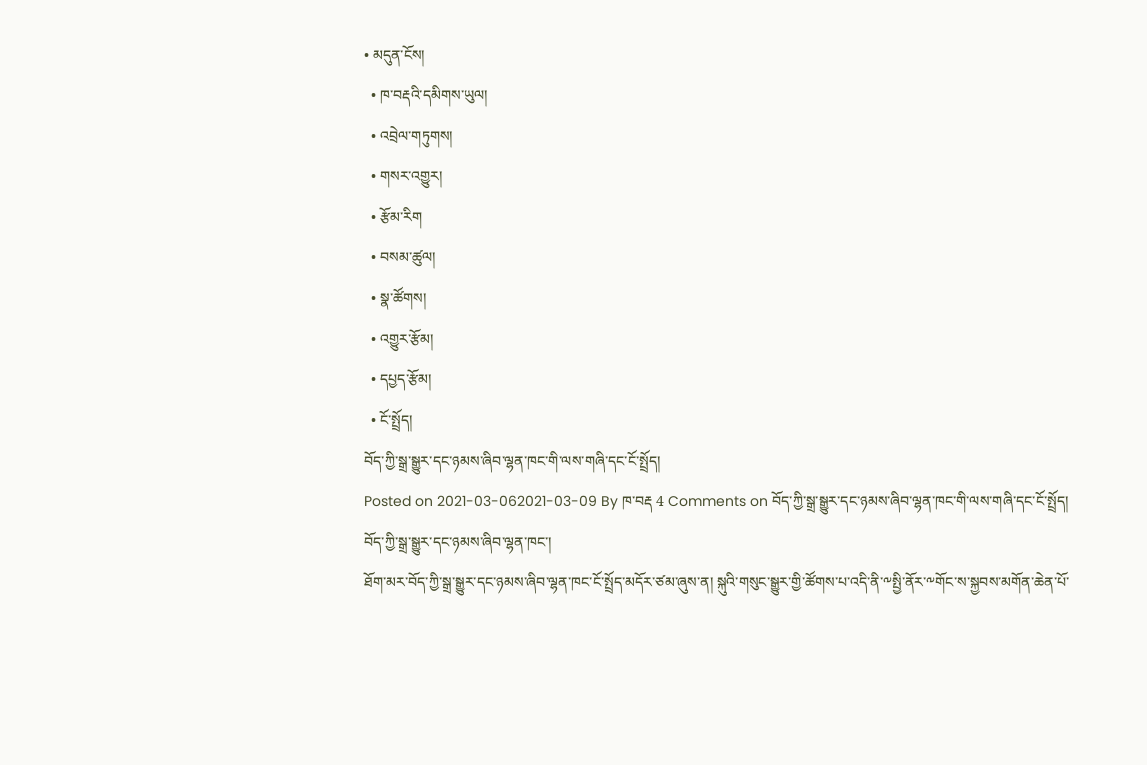• མདུན་ངོས།
  • ཁ་བརྡའི་དམིགས་ཡུལ།
  • འབྲེལ་གཏུགས།
  • གསར་འགྱུར།
  • རྩོམ་རིག
  • བསམ་ཚུལ།
  • སྣ་ཚོགས།
  • འགྱུར་རྩོམ།
  • དཔྱད་རྩོམ།
  • ངོ་སྤྲོད།
བོད་ཀྱི་སྒྲ་སྒྱུར་དང་ཉམས་ཞིབ་ལྷན་ཁང་གི་ལས་གཞི་དང་ངོ་སྤྲོད།
Posted on 2021-03-062021-03-09 By ཁ་བརྡ 4 Comments on བོད་ཀྱི་སྒྲ་སྒྱུར་དང་ཉམས་ཞིབ་ལྷན་ཁང་གི་ལས་གཞི་དང་ངོ་སྤྲོད།
བོད་ཀྱི་སྒྲ་སྒྱུར་དང་ཉམས་ཞིབ་ལྷན་ཁང་།
ཐོག་མར་བོད་ཀྱི་སྒྲ་སྒྱུར་དང་ཉམས་ཞིབ་ལྷན་ཁང་ངོ་སྤྲོད་མདོར་ཙམ་ཞུས་ན། སྐུའི་གསུང་སྒྱུར་གྱི་ཚོགས་པ་འདི་ནི་༸སྤྱི་ནོར་༸གོང་ས་སྐྱབས་མགོན་ཆེན་པོ་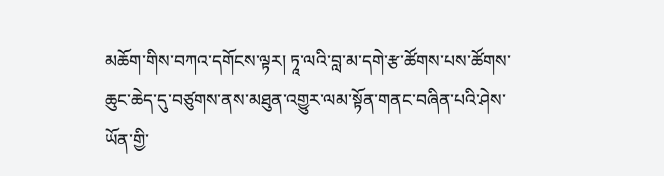མཆོག་གིས་བཀའ་དགོངས་ལྟར། ཏཱ་ལའི་བླ་མ་དགེ་རྩ་ཚོགས་པས་ཚོགས་ཆུང་ཆེད་དུ་བཙུགས་ནས་མཐུན་འགྱུར་ལམ་སྟོན་གནང་བཞིན་པའི་ཤེས་ཡོན་གྱི་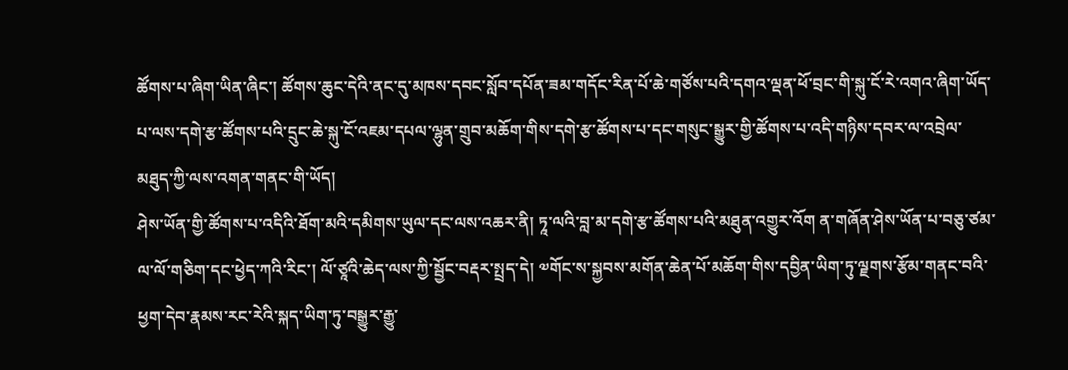ཚོགས་པ་ཞིག་ཡིན་ཞིང་། ཚོགས་ཆུང་དེའི་ནང་དུ་མཁས་དབང་སློབ་དཔོན་ཟམ་གདོང་རིན་པོ་ཆེ་གཙོས་པའི་དགའ་ལྡན་ཕོ་བྲང་གི་སྐུ་ངོ་རེ་འགའ་ཞིག་ཡོད་པ་ལས་དགེ་རྩ་ཚོགས་པའི་དྲུང་ཆེ་སྐུ་ངོ་འཇམ་དཔལ་ལྷུན་གྲུབ་མཆོག་གིས་དགེ་རྩ་ཚོགས་པ་དང་གསུང་སྒྱུར་གྱི་ཚོགས་པ་འདི་གཉིས་དབར་ལ་འབྲེལ་མཐུད་ཀྱི་ལས་འགན་གནང་གི་ཡོད།
ཤེས་ཡོན་གྱི་ཚོགས་པ་འདིའི་ཐོག་མའི་དམིགས་ཡུལ་དང་ལས་འཆར་ནི། ཏཱ་ལའི་བླ་མ་དགེ་རྩ་ཚོགས་པའི་མཐུན་འགྱུར་འོག ན་གཞོན་ཤེས་ཡོན་པ་བཅུ་ཙམ་ལ་ལོ་གཅིག་དང་ཕྱེད་ཀའི་རིང་། ལོ་ཙཱའི་ཆེད་ལས་ཀྱི་སྦྱོང་བརྡར་སྤྲད་དེ། ༧གོང་ས་སྐྱབས་མགོན་ཆེན་པོ་མཆོག་གིས་དབྱིན་ཡིག་ཏུ་ལྗགས་རྩོམ་གནང་བའི་ཕྱག་དེབ་རྣམས་རང་རེའི་སྐད་ཡིག་ཏུ་བསྒྱུར་རྒྱུ་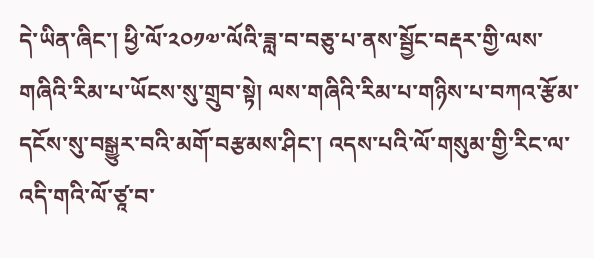དེ་ཡིན་ཞིང་། ཕྱི་ལོ་༢༠༡༧་ལོའི་ཟླ་བ་བཅུ་པ་ནས་སྦྱོང་བརྡར་གྱི་ལས་གཞིའི་རིམ་པ་ཡོངས་སུ་གྲུབ་སྟེ། ལས་གཞིའི་རིམ་པ་གཉིས་པ་བཀའ་རྩོམ་དངོས་སུ་བསྒྱུར་བའི་མགོ་བརྩམས་ཤིང་། འདས་པའི་ལོ་གསུམ་གྱི་རིང་ལ་འདི་གའི་ལོ་ཙཱ་བ་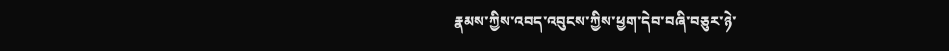རྣམས་ཀྱིས་འབད་འབུངས་ཀྱིས་ཕྱག་དེབ་བཞི་བཅུར་ཉེ་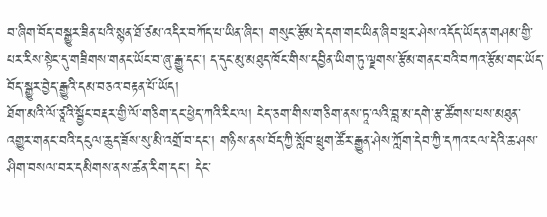བ་ཞིག་བོད་བསྒྱུར་ཟིན་པའི་སྙན་ཐོ་ཙམ་འདིར་བཀོད་པ་ཡིན་ཞིང་། གསུང་རྩོམ་དེ་དག་གང་ཡིན་ཞིབ་ཕྲར་ཤེས་འདོད་ཡོད་ན་གཤམ་གྱི་པར་རིས་སྟེང་དུ་གཟིགས་གནང་ཡོང་བ་ཞུ་རྒྱུ་དང་། ད་དུང་མུ་མཐུད་ཁོང་གིས་དབྱིན་ཡིག་ཏུ་ལྗགས་རྩོམ་གནང་བའི་བཀའ་རྩོམ་གང་ཡོད་བོད་སྒྱུར་བྱེད་རྒྱུའི་དམ་བཅའ་བརྟན་པོ་ཡོད།
ཐོག་མའི་ལོ་ཙཱའི་སྦྱོང་བརྡར་གྱི་ལོ་གཅིག་དང་ཕྱེད་ཀའི་རིང་ལ། ངེད་ཅག་གིས་གཅིག་ནས་ཏཱ་ལའི་བླ་མ་དགེ་རྩ་ཚོགས་པས་མཐུན་འགྱུར་གནང་བའི་དངུལ་ཆུད་ཟོས་སུ་མི་འགྲོ་བ་དང་། གཉིས་ནས་བོད་ཀྱི་སློབ་ཕྲུག་ཚོར་རྒྱུན་ཤེས་ཀློག་དེབ་ཀྱི་དཀའ་ངལ་དེའི་ཆ་ཤས་ཤིག་བསལ་བར་དམིགས་ནས་ཚན་རིག་དང་། དེང་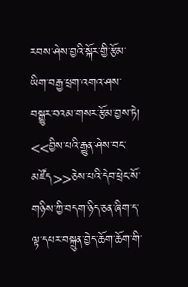རབས་ཤེས་བྱའི་སྐོར་གྱི་རྩོམ་ཡིག་བརྒྱ་ཕྲག་འགའ་ཤས་བསྒྱུར་བའམ་གསར་རྩོམ་བྱས་ཏེ། <<བྱིས་པའི་རྒྱུན་ཤེས་བང་མཛོད>>ཅེས་པའི་དེབ་ཕྲེང་སོ་གཉིས་ཀྱི་བདག་ཉིད་ཅན་ཞིག་ད་ལྟ་དཔར་བསྐྲུན་བྱེད་ཆོག་ཆོག་གི་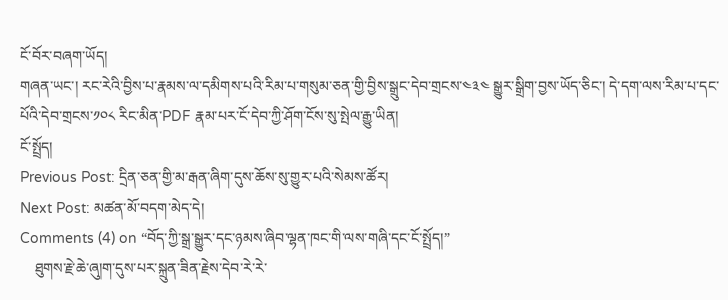ངོ་བོར་བཞག་ཡོད།
གཞན་ཡང་། རང་རེའི་བྱིས་པ་རྣམས་ལ་དམིགས་པའི་རིམ་པ་གསུམ་ཅན་གྱི་བྱིས་སྒྲུང་དེབ་གྲངས་༤༣༤ སྒྱུར་སྒྲིག་བྱས་ཡོད་ཅིང་། དེ་དག་ལས་རིམ་པ་དང་པོའི་དེབ་གྲངས་༡༠༨ རིང་མིན་PDF རྣམ་པར་ངོ་དེབ་ཀྱི་ཤོག་ངོས་སུ་སྤེལ་རྒྱུ་ཡིན།
ངོ་སྤྲོད།
Previous Post: དྲིན་ཅན་གྱི་མ་རྒན་ཞིག་དུས་ཆོས་སུ་གྱུར་པའི་སེམས་ཚོར།
Next Post: མཚན་མོ་བདག་མེད་དེ།
Comments (4) on “བོད་ཀྱི་སྒྲ་སྒྱུར་དང་ཉམས་ཞིབ་ལྷན་ཁང་གི་ལས་གཞི་དང་ངོ་སྤྲོད།”
    ཐུགས་རྗེ་ཆེ་ཞུ།ག་དུས་པར་སྐྲུན་ཟིན་རྗེས་དེབ་རེ་རེ་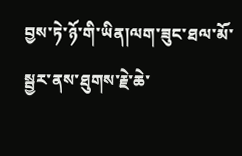བྱས་ཏེ་ཉོ་གི་ཡིན།ལག་ཟུང་ཐལ་མོ་སྦྱར་ནས་ཐུགས་རྗེ་ཆེ་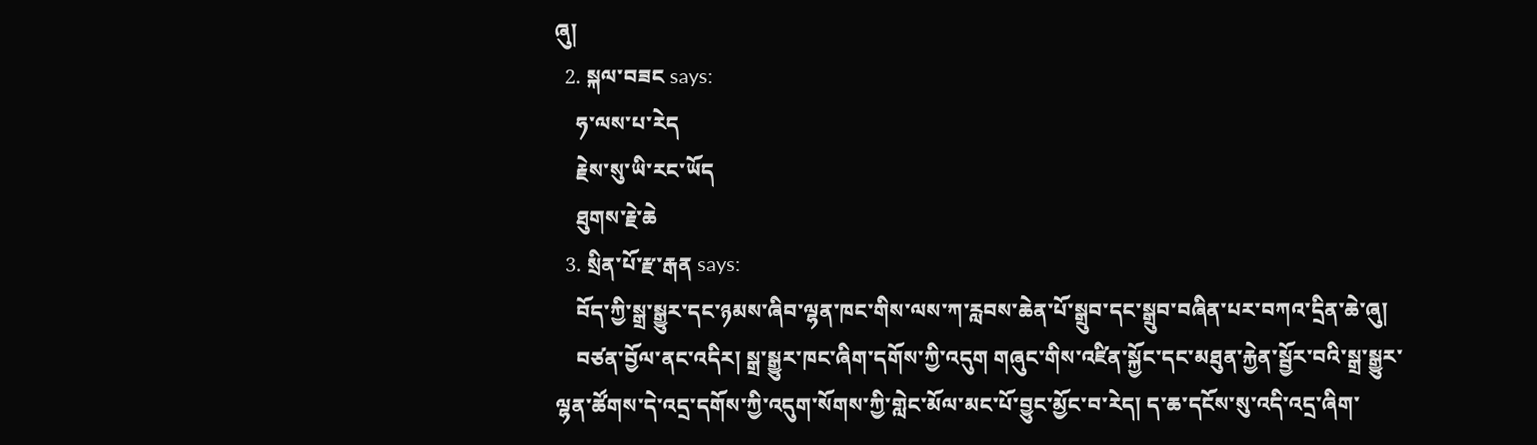ཞུ།
  2. སྐལ་བཟང says:
    ཧ་ལས་པ་རེད
    རྗེས་སུ་ཡི་རང་ཡོད
    ཐུགས་རྗེ་ཆེ
  3. སྲིན་པོ་རྫ་རྒན says:
    བོད་ཀྱི་སྒྲ་སྒྱུར་དང་ཉམས་ཞིབ་ལྷན་ཁང་གིས་ལས་ཀ་རླབས་ཆེན་པོ་སྒྲུབ་དང་སྒྲུབ་བཞིན་པར་བཀའ་དྲིན་ཆེ་ཞུ།
    བཙན་བྱོལ་ནང་འདིར། སྒྲ་སྒྱུར་ཁང་ཞིག་དགོས་ཀྱི་འདུག གཞུང་གིས་འཛིན་སྐྱོང་དང་མཐུན་རྐྱེན་སྦྱོར་བའི་སྒྲ་སྒྱུར་ལྷན་ཚོགས་དེ་འདྲ་དགོས་ཀྱི་འདུག་སོགས་ཀྱི་གླེང་མོལ་མང་པོ་བྱུང་མྱོང་བ་རེད། ད་ཆ་དངོས་སུ་འདི་འདྲ་ཞིག་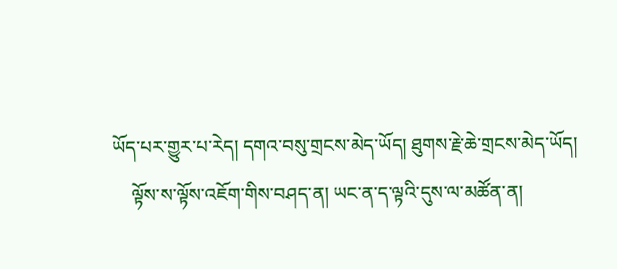ཡོད་པར་གྱུར་པ་རེད། དགའ་བསུ་གྲངས་མེད་ཡོད། ཐུགས་རྗེ་ཆེ་གྲངས་མེད་ཡོད།
    ལྟོས་ས་ལྟོས་འཇོག་གིས་བཤད་ན། ཡང་ན་ད་ལྟའི་དུས་ལ་མཚོན་ན།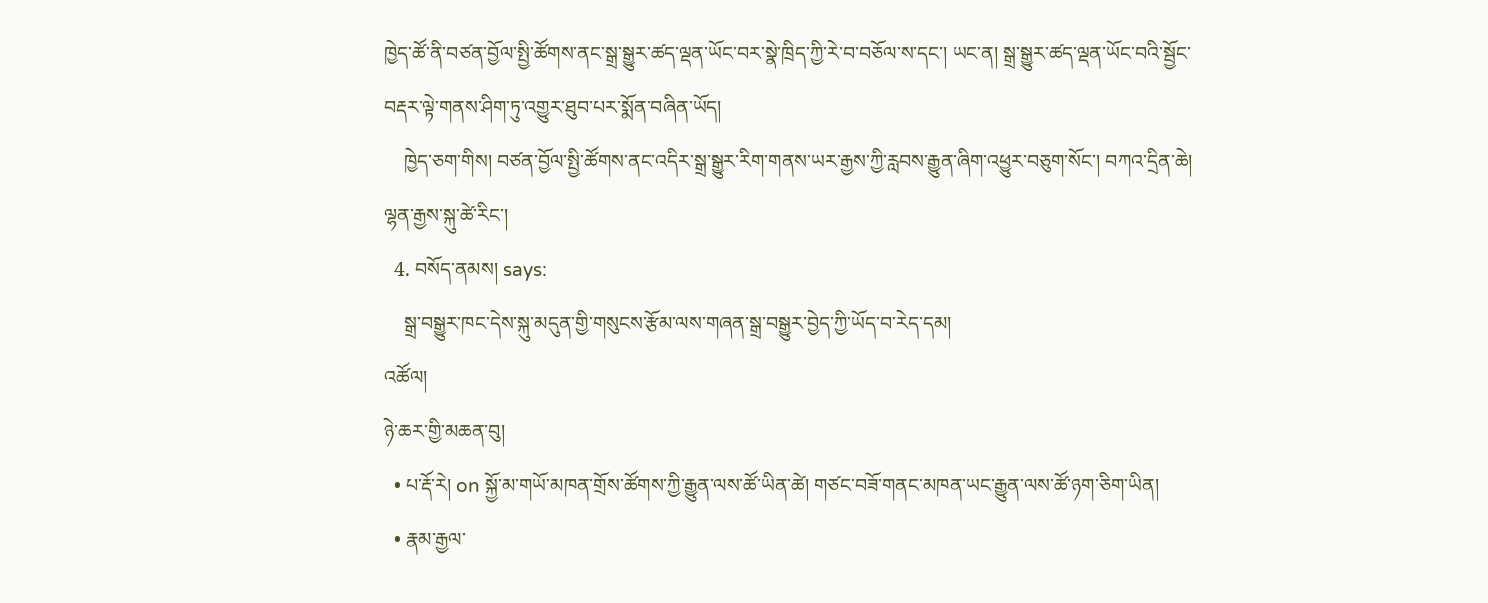ཁྱེད་ཚོ་ནི་བཙན་བྱོལ་སྤྱི་ཚོགས་ནང་སྒྲ་སྒྱུར་ཚད་ལྡན་ཡོང་བར་སྣེ་ཁྲིད་ཀྱི་རེ་བ་བཅོལ་ས་དང་། ཡང་ན། སྒྲ་སྒྱུར་ཚད་ལྡན་ཡོང་བའི་སྦྱོང་བརྡར་ལྟེ་གནས་ཤིག་ཏུ་འགྱུར་ཐུབ་པར་སྨོན་བཞིན་ཡོད།
    ཁྱེད་ཅག་གིས། བཙན་བྱོལ་སྤྱི་ཚོགས་ནང་འདིར་སྒྲ་སྒྱུར་རིག་གནས་ཡར་རྒྱས་ཀྱི་རླབས་རྒྱུན་ཞིག་འཕྱུར་བཅུག་སོང་། བཀའ་དྲིན་ཆེ། ལྷན་རྒྱས་སྐུ་ཚེ་རིང་།
  4. བསོད་ནམས། says:
    སྒྲ་བསྒྱུར་ཁང་དེས་སྐུ་མདུན་གྱི་གསུངས་རྩོམ་ལས་གཞན་སྒྲ་བསྒྱུར་བྱེད་ཀྱི་ཡོད་བ་རེད་དམ།
འཚོལ།
ཉེ་ཆར་གྱི་མཆན་བུ།
  • པ་རྡོ་རེ། on སྐྱོ་མ་གཡོ་མཁན་གྲོས་ཚོགས་ཀྱི་རྒྱུན་ལས་ཚོ་ཡིན་ཚེ། གཙང་བཟོ་གནང་མཁན་ཡང་རྒྱུན་ལས་ཚོ་ཉག་ཅིག་ཡིན།
  • རྣམ་རྒྱལ་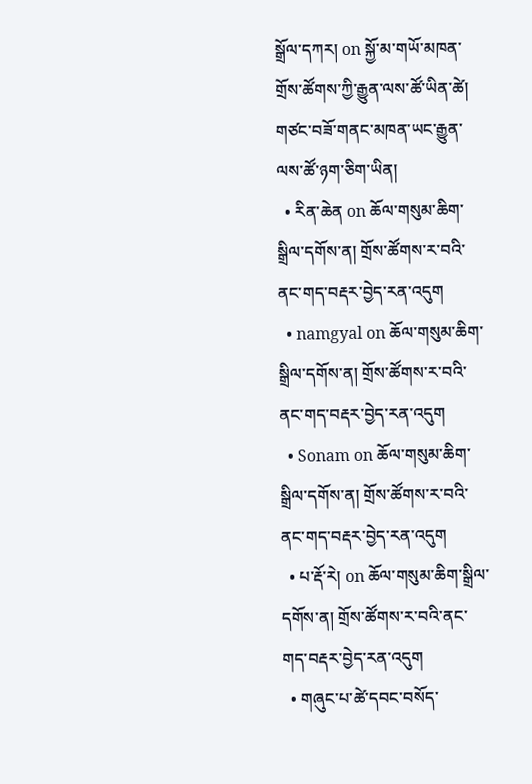སྒྲོལ་དཀར། on སྐྱོ་མ་གཡོ་མཁན་གྲོས་ཚོགས་ཀྱི་རྒྱུན་ལས་ཚོ་ཡིན་ཚེ། གཙང་བཟོ་གནང་མཁན་ཡང་རྒྱུན་ལས་ཚོ་ཉག་ཅིག་ཡིན།
  • རིན་ཆེན on ཆོལ་གསུམ་ཆིག་སྒྲིལ་དགོས་ན། གྲོས་ཚོགས་ར་བའི་ནང་གད་བརྡར་བྱེད་རན་འདུག
  • namgyal on ཆོལ་གསུམ་ཆིག་སྒྲིལ་དགོས་ན། གྲོས་ཚོགས་ར་བའི་ནང་གད་བརྡར་བྱེད་རན་འདུག
  • Sonam on ཆོལ་གསུམ་ཆིག་སྒྲིལ་དགོས་ན། གྲོས་ཚོགས་ར་བའི་ནང་གད་བརྡར་བྱེད་རན་འདུག
  • པ་རྡོ་རེ། on ཆོལ་གསུམ་ཆིག་སྒྲིལ་དགོས་ན། གྲོས་ཚོགས་ར་བའི་ནང་གད་བརྡར་བྱེད་རན་འདུག
  • གཞུང་པ་ཚེ་དབང་བསོད་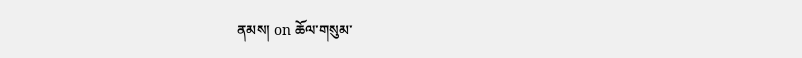ནམས། on ཆོལ་གསུམ་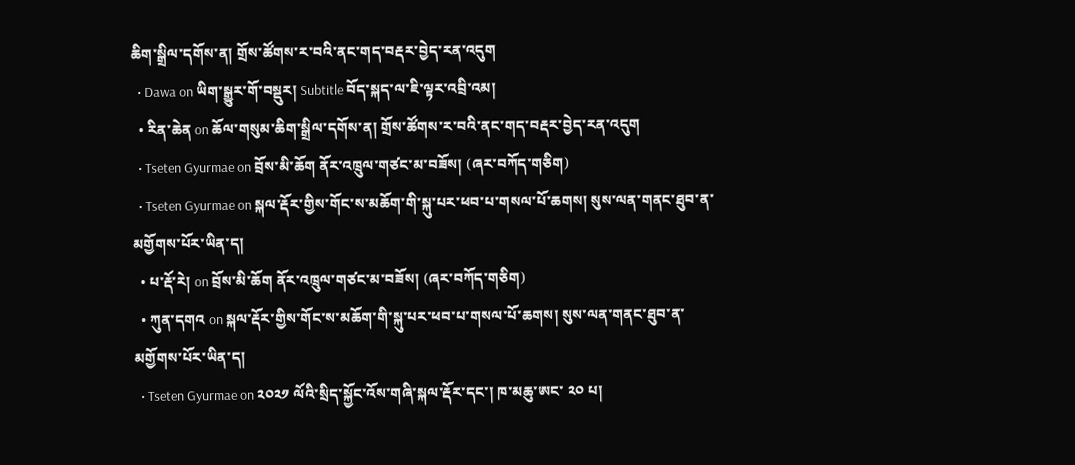ཆིག་སྒྲིལ་དགོས་ན། གྲོས་ཚོགས་ར་བའི་ནང་གད་བརྡར་བྱེད་རན་འདུག
  • Dawa on ཡིག་སྒྱུར་གོ་བསྡུར། Subtitle བོད་སྐད་ལ་ཇི་ལྟར་འབྲི་འམ།
  • རིན་ཆེན on ཆོལ་གསུམ་ཆིག་སྒྲིལ་དགོས་ན། གྲོས་ཚོགས་ར་བའི་ནང་གད་བརྡར་བྱེད་རན་འདུག
  • Tseten Gyurmae on བྲོས་མི་ཆོག ནོར་འཁྲུལ་གཙང་མ་བཟོས། (ཞར་བཀོད་གཅིག)
  • Tseten Gyurmae on སྐལ་རྡོར་གྱིས་གོང་ས་མཆོག་གི་སྐུ་པར་ཕབ་པ་གསལ་པོ་ཆགས། སུས་ལན་གནང་ཐུབ་ན་མགྱོགས་པོར་ཡིན་ད།
  • པ་རྡོ་རེ། on བྲོས་མི་ཆོག ནོར་འཁྲུལ་གཙང་མ་བཟོས། (ཞར་བཀོད་གཅིག)
  • ཀུན་དགའ on སྐལ་རྡོར་གྱིས་གོང་ས་མཆོག་གི་སྐུ་པར་ཕབ་པ་གསལ་པོ་ཆགས། སུས་ལན་གནང་ཐུབ་ན་མགྱོགས་པོར་ཡིན་ད།
  • Tseten Gyurmae on ༢༠༢༡ ལོའི་སྲིད་སྐྱོང་འོས་གཞི་སྐལ་རྡོར་དང་། ཁ་མཆུ་ཨང་ ༢༠ པ།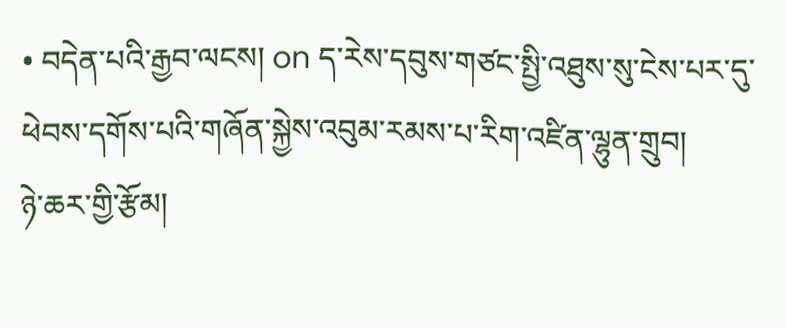• བདེན་པའི་རྒྱབ་ལངས། on ད་རེས་དབུས་གཙང་སྤྱི་འཐུས་སུ་ངེས་པར་དུ་ཕེབས་དགོས་པའི་གཞོན་སྐྱེས་འབུམ་རམས་པ་རིག་འཛིན་ལྷུན་གྲུབ།
ཉེ་ཆར་གྱི་རྩོམ།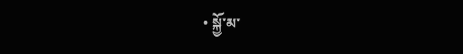• སྐྱོ་མ་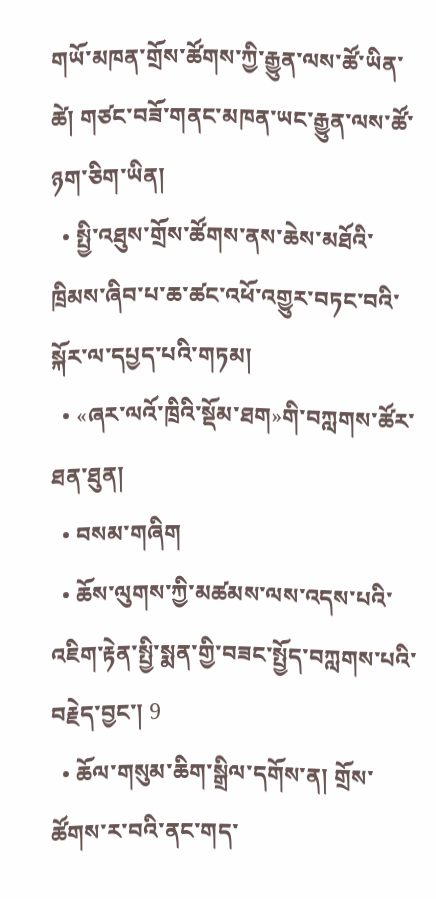གཡོ་མཁན་གྲོས་ཚོགས་ཀྱི་རྒྱུན་ལས་ཚོ་ཡིན་ཚེ། གཙང་བཟོ་གནང་མཁན་ཡང་རྒྱུན་ལས་ཚོ་ཉག་ཅིག་ཡིན།
  • སྤྱི་འཐུས་གྲོས་ཚོགས་ནས་ཆེས་མཐོའི་ཁྲིམས་ཞིབ་པ་ཆ་ཚང་འཕོ་འགྱུར་བཏང་བའི་སྐོར་ལ་དཔྱད་པའི་གཏམ།
  • «ཞར་ལའོ་ཁྲིའི་སྡོམ་ཐག»གི་བཀླགས་ཚོར་ཐན་ཐུན།
  • བསམ་གཞིག
  • ཆོས་ལུགས་ཀྱི་མཚམས་ལས་འདས་པའི་འཇིག་རྟེན་སྤྱི་སྨན་གྱི་བཟང་སྤྱོད་བཀླགས་པའི་བརྗེད་བྱང་། 9
  • ཆོལ་གསུམ་ཆིག་སྒྲིལ་དགོས་ན། གྲོས་ཚོགས་ར་བའི་ནང་གད་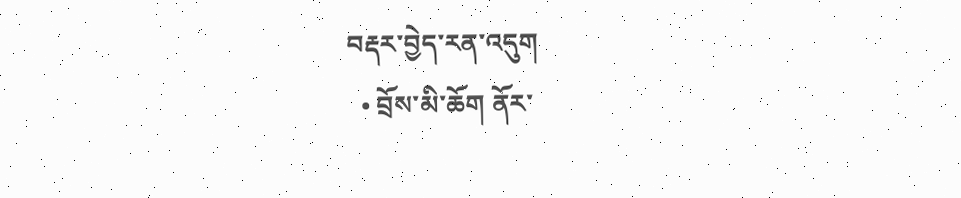བརྡར་བྱེད་རན་འདུག
  • བྲོས་མི་ཆོག ནོར་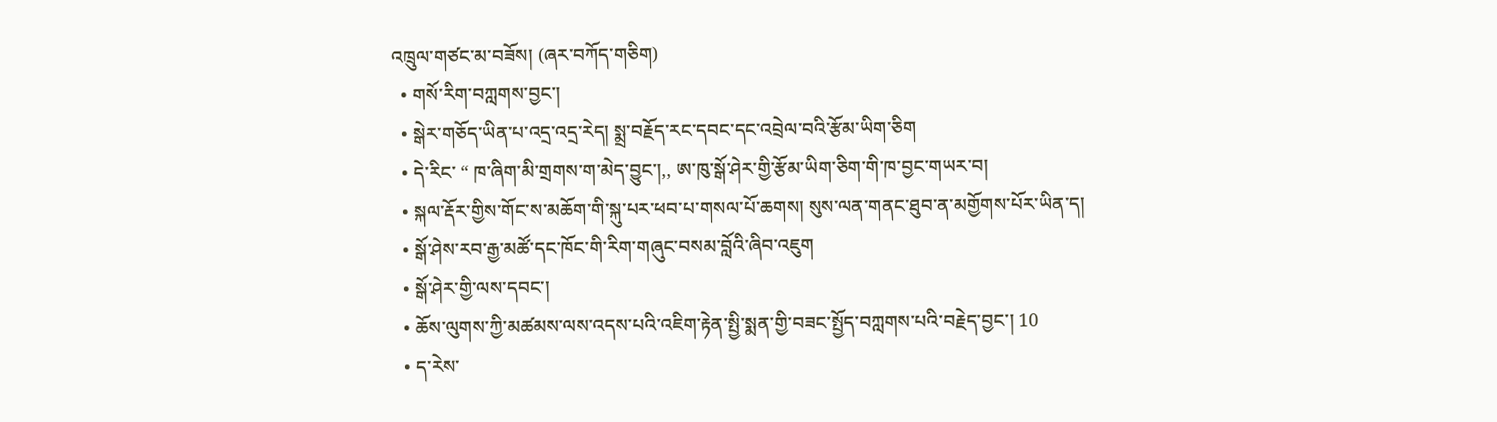འཁྲུལ་གཙང་མ་བཟོས། (ཞར་བཀོད་གཅིག)
  • གསོ་རིག་བཀླགས་བྱང་།
  • སྒེར་གཅོད་ཡིན་པ་འདྲ་འདྲ་རེད། སྨྲ་བརྗོད་རང་དབང་དང་འབྲེལ་བའི་རྩོམ་ཡིག་ཅིག
  • དེ་རིང་ “ ཁ་ཞིག་མི་གྲགས་ག་མེད་བྱུང་།,, ཨ་ཁུ་སྒོ་ཤེར་གྱི་རྩོམ་ཡིག་ཅིག་གི་ཁ་བྱང་གཡར་བ།
  • སྐལ་རྡོར་གྱིས་གོང་ས་མཆོག་གི་སྐུ་པར་ཕབ་པ་གསལ་པོ་ཆགས། སུས་ལན་གནང་ཐུབ་ན་མགྱོགས་པོར་ཡིན་ད།
  • སྒོ་ཤེས་རབ་རྒྱ་མཚོ་དང་ཁོང་གི་རིག་གཞུང་བསམ་བློའི་ཞིབ་འཇུག
  • སྒོ་ཤེར་གྱི་ལས་དབང་།
  • ཆོས་ལུགས་ཀྱི་མཚམས་ལས་འདས་པའི་འཇིག་རྟེན་སྤྱི་སྨན་གྱི་བཟང་སྤྱོད་བཀླགས་པའི་བརྗེད་བྱང་། 10
  • ད་རེས་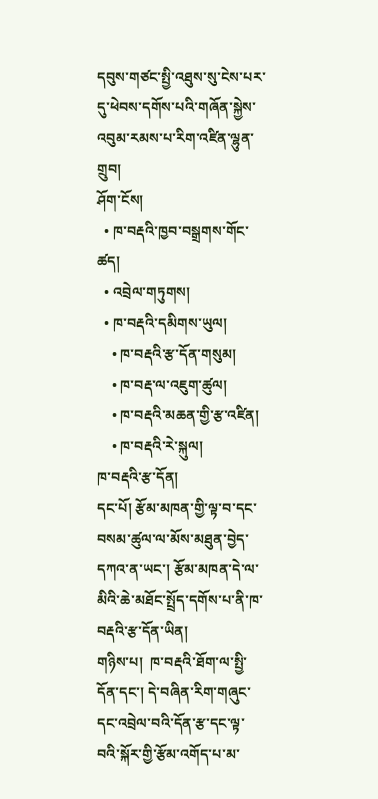དབུས་གཙང་སྤྱི་འཐུས་སུ་ངེས་པར་དུ་ཕེབས་དགོས་པའི་གཞོན་སྐྱེས་འབུམ་རམས་པ་རིག་འཛིན་ལྷུན་གྲུབ།
ཤོག་ངོས།
  • ཁ་བརྡའི་ཁྱབ་བསྒྲགས་གོང་ཚད།
  • འབྲེལ་གཏུགས།
  • ཁ་བརྡའི་དམིགས་ཡུལ།
    • ཁ་བརྡའི་རྩ་དོན་གསུམ།
    • ཁ་བརྡ་ལ་འཇུག་ཚུལ།
    • ཁ་བརྡའི་མཆན་གྱི་རྩ་འཛིན།
    • ཁ་བརྡའི་རེ་སྐུལ།
ཁ་བརྡའི་རྩ་དོན།
དང་པོ། རྩོམ་མཁན་གྱི་ལྟ་བ་དང་བསམ་ཚུལ་ལ་མོས་མཐུན་བྱེད་དཀའ་ན་ཡང་། རྩོམ་མཁན་དེ་ལ་མིའི་ཆེ་མཐོང་སྤྲོད་དགོས་པ་ནི་ཁ་བརྡའི་རྩ་དོན་ཡིན།
གཉིས་པ།  ཁ་བརྡའི་ཐོག་ལ་སྤྱི་དོན་དང་། དེ་བཞིན་རིག་གཞུང་དང་འབྲེལ་བའི་དོན་རྩ་དང་ལྟ་བའི་སྐོར་གྱི་རྩོམ་འགོད་པ་མ་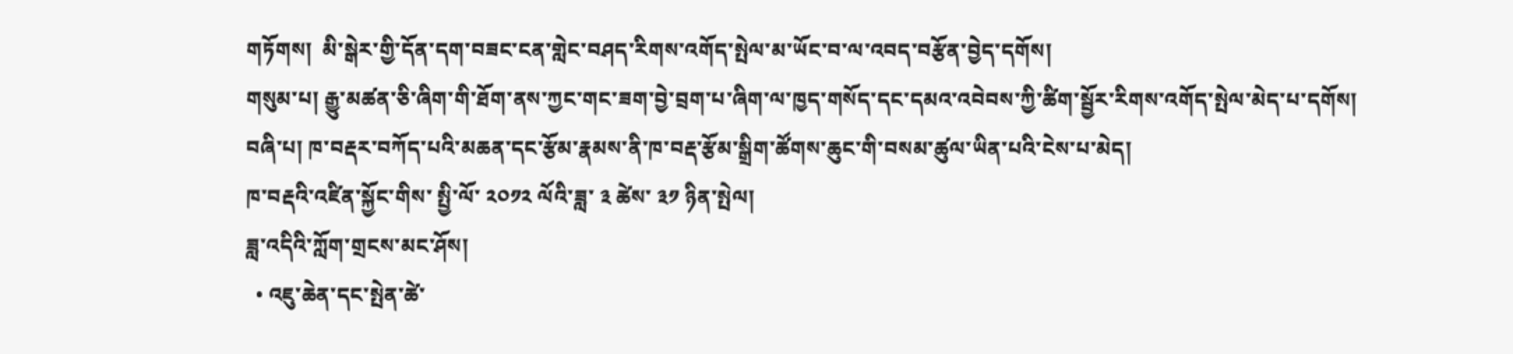གཏོགས།  མི་སྒེར་གྱི་དོན་དག་བཟང་ངན་གླེང་བཤད་རིགས་འགོད་སྤེལ་མ་ཡོང་བ་ལ་འབད་བརྩོན་བྱེད་དགོས།
གསུམ་པ། རྒྱུ་མཚན་ཅི་ཞིག་གི་ཐོག་ནས་ཀྱང་གང་ཟག་བྱེ་བྲག་པ་ཞིག་ལ་ཁྱད་གསོད་དང་དམའ་འབེབས་ཀྱི་ཚིག་སྦྱོར་རིགས་འགོད་སྤེལ་མེད་པ་དགོས།
བཞི་པ། ཁ་བརྡར་བཀོད་པའི་མཆན་དང་རྩོམ་རྣམས་ནི་ཁ་བརྡ་རྩོམ་སྒྲིག་ཚོགས་ཆུང་གི་བསམ་ཚུལ་ཡིན་པའི་ངེས་པ་མེད།
ཁ་བརྡའི་འཛིན་སྐྱོང་གིས་ སྤྱི་ལོ་ ༢༠༡༢ ལོའི་ཟླ་ ༣ ཚེས་ ༣༡ ཉིན་སྤེལ།
ཟླ་འདིའི་ཀློག་གྲངས་མང་ཤོས།
  • འཇུ་ཆེན་དང་སྤེན་ཚེ་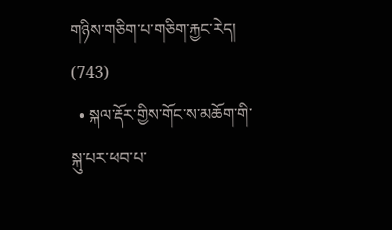གཉིས་གཅིག་པ་གཅིག་རྐྱང་རེད། (743)
  • སྐལ་རྡོར་གྱིས་གོང་ས་མཆོག་གི་སྐུ་པར་ཕབ་པ་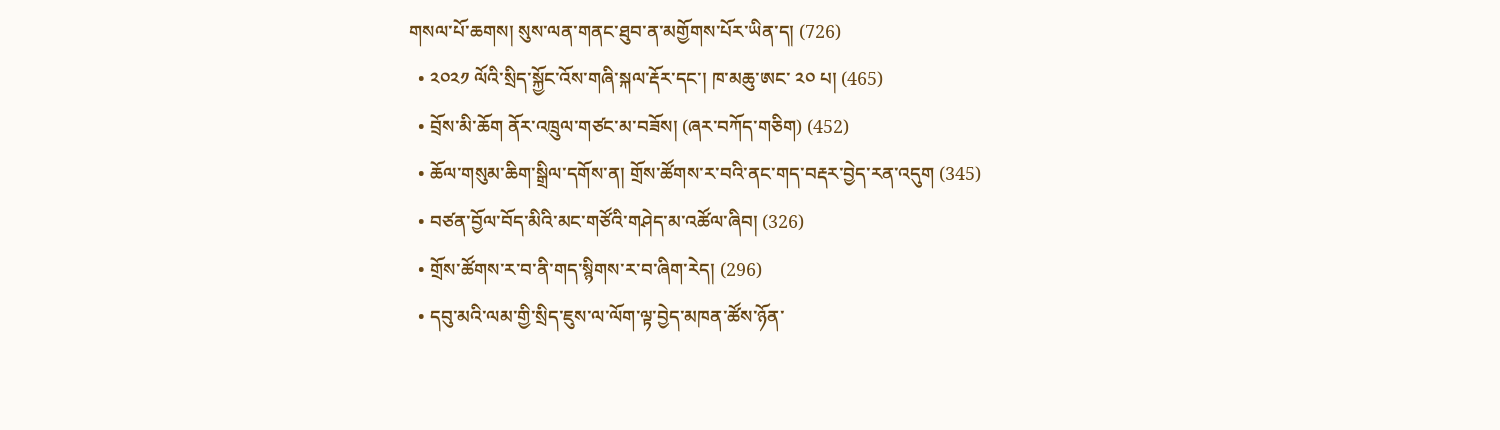གསལ་པོ་ཆགས། སུས་ལན་གནང་ཐུབ་ན་མགྱོགས་པོར་ཡིན་ད། (726)
  • ༢༠༢༡ ལོའི་སྲིད་སྐྱོང་འོས་གཞི་སྐལ་རྡོར་དང་། ཁ་མཆུ་ཨང་ ༢༠ པ། (465)
  • བྲོས་མི་ཆོག ནོར་འཁྲུལ་གཙང་མ་བཟོས། (ཞར་བཀོད་གཅིག) (452)
  • ཆོལ་གསུམ་ཆིག་སྒྲིལ་དགོས་ན། གྲོས་ཚོགས་ར་བའི་ནང་གད་བརྡར་བྱེད་རན་འདུག (345)
  • བཙན་བྱོལ་བོད་མིའི་མང་གཙོའི་གཤེད་མ་འཚོལ་ཞིབ། (326)
  • གྲོས་ཚོགས་ར་བ་ནི་གད་སྙིགས་ར་བ་ཞིག་རེད། (296)
  • དབུ་མའི་ལམ་གྱི་སྲིད་ཇུས་ལ་ལོག་ལྟ་བྱེད་མཁན་ཚོས་ཉོན་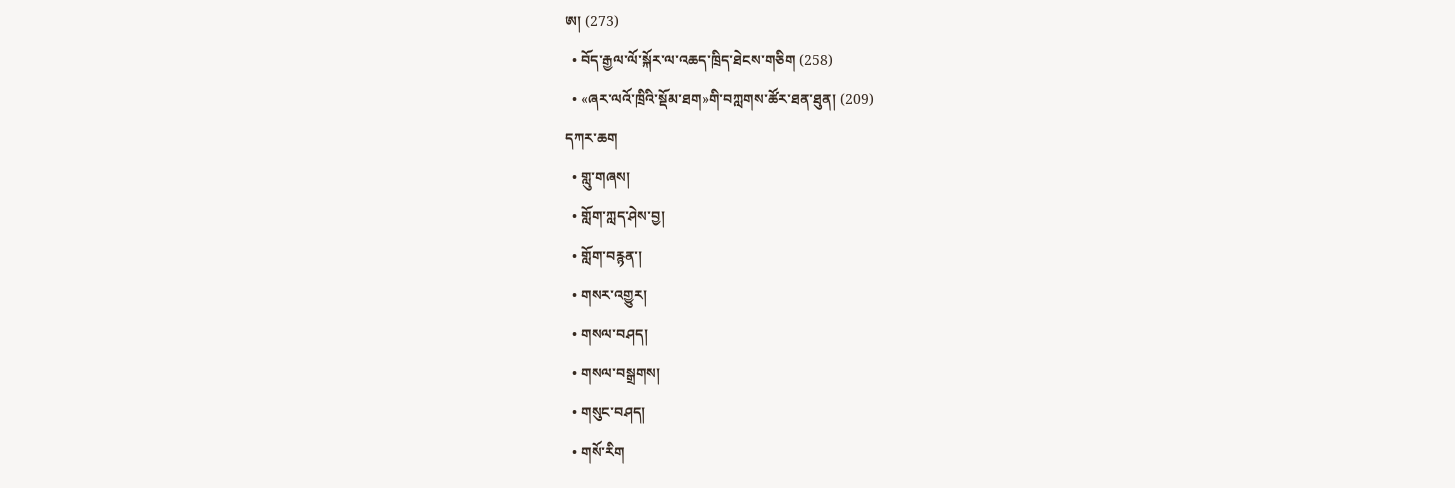ཨ། (273)
  • བོད་རྒྱལ་ལོ་སྐོར་ལ་འཆད་ཁྲིད་ཐེངས་གཅིག (258)
  • «ཞར་ལའོ་ཁྲིའི་སྡོམ་ཐག»གི་བཀླགས་ཚོར་ཐན་ཐུན། (209)
དཀར་ཆག
  • གླུ་གཞས།
  • གློག་ཀླད་ཤེས་བྱ།
  • གློག་བརྙན་།
  • གསར་འགྱུར།
  • གསལ་བཤད།
  • གསལ་བསྒྲགས།
  • གསུང་བཤད།
  • གསོ་རིག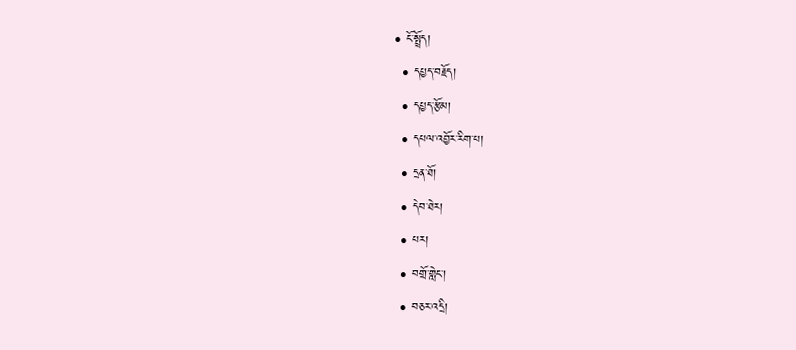• ངོ་སྤྲོད།
  • དཔྱད་བརྗོད།
  • དཔྱད་རྩོམ།
  • དཔལ་འབྱོར་རིག་པ།
  • དྲན་ཐོ།
  • དེབ་ཐེར།
  • པར།
  • བགྲོ་གླེང་།
  • བཅར་འདྲི།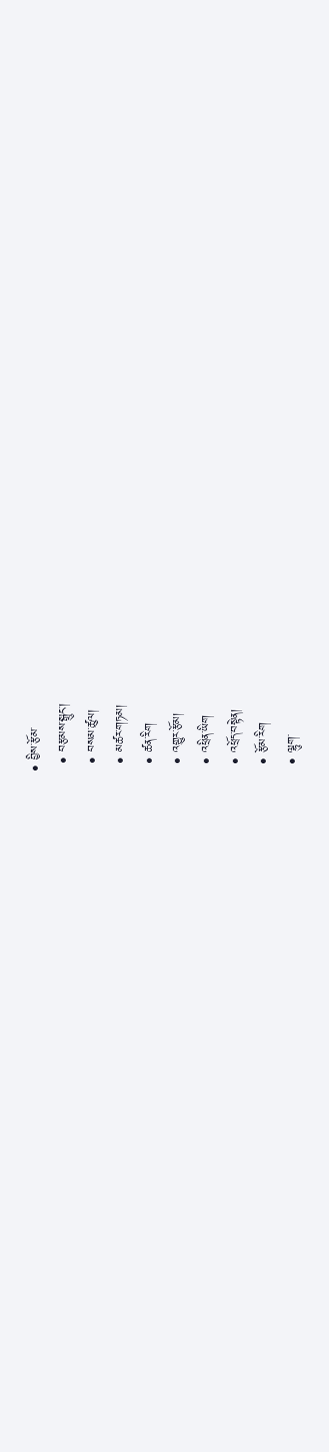• བྱིས་རྩོམ་
  • བརྩམས་སྒྲུང་།
  • བསམ་ཚུལ།
  • མཚར་གཏམ།
  • ཚན་རིག
  • འགྱུར་རྩོམ།
  • འཕྲིན་ཡིག
  • འཕྲོད་བསྟེན།
  • རྩོམ་རིག
  • ལྷུག་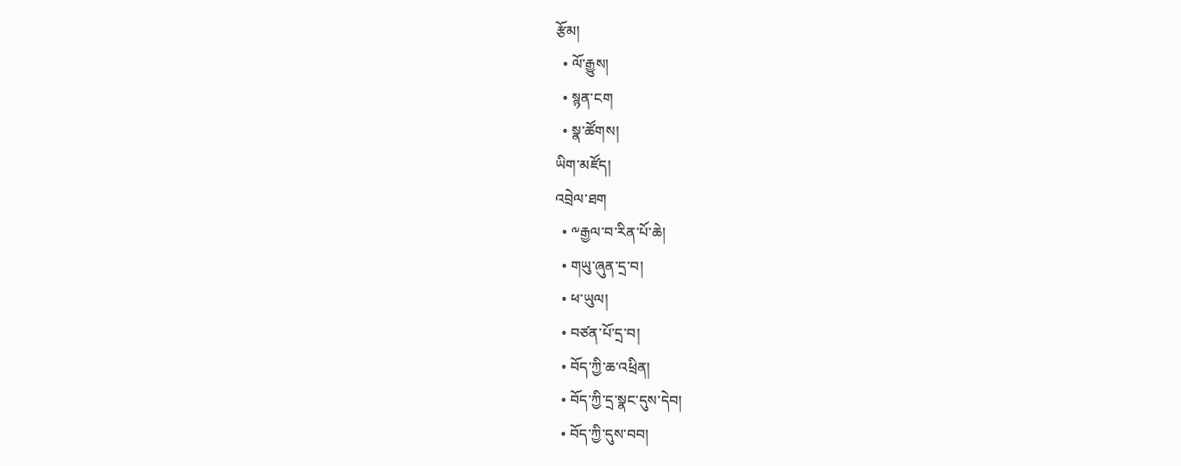རྩོམ།
  • ལོ་རྒྱུས།
  • སྙན་ངག
  • སྣ་ཚོགས།
ཡིག་མཛོད།
འབྲེལ་ཐག
  • ༸རྒྱལ་བ་རིན་པོ་ཆེ།
  • གཡུ་ཞུན་དྲ་བ།
  • ཕ་ཡུལ།
  • བཙན་པོ་དྲ་བ།
  • བོད་ཀྱི་ཆ་འཕྲིན།
  • བོད་ཀྱི་དྲ་སྣང་དུས་དེབ།
  • བོད་ཀྱི་དུས་བབ།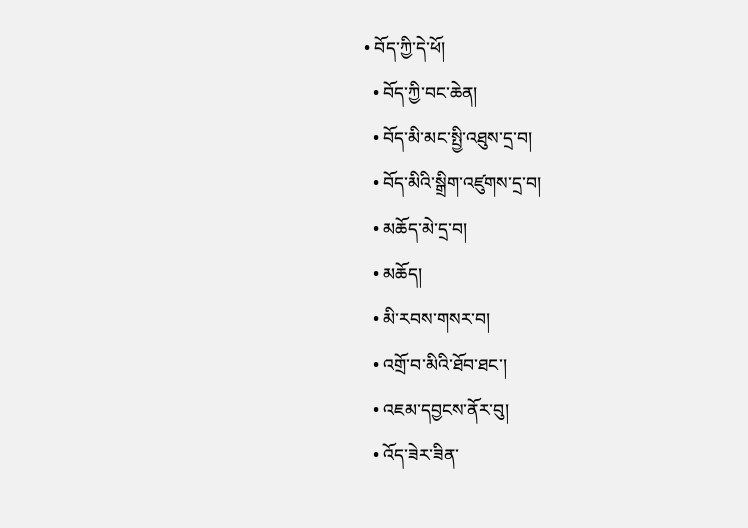• བོད་ཀྱི་དེ་ཕོ།
  • བོད་ཀྱི་བང་ཆེན།
  • བོད་མི་མང་སྤྱི་འཐུས་དྲ་བ།
  • བོད་མིའི་སྒྲིག་འཛུགས་དྲ་བ།
  • མཆོད་མེ་དྲ་བ།
  • མཆོད།
  • མི་རབས་གསར་བ།
  • འགྲོ་བ་མིའི་ཐོབ་ཐང་།
  • འཇམ་དབྱངས་ནོར་བུ།
  • འོད་ཟེར་ཟིན་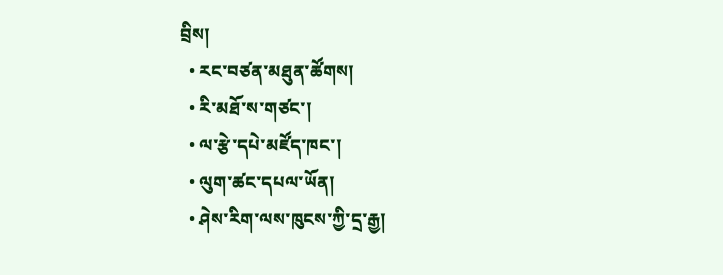བྲིས།
  • རང་བཙན་མཐུན་ཚོགས།
  • རི་མཐོ་ས་གཙང་།
  • ལ་རྩེ་དཔེ་མཛོད་ཁང་།
  • ལུག་ཚང་དཔལ་ཡོན།
  • ཤེས་རིག་ལས་ཁུངས་ཀྱི་དྲ་རྒྱ།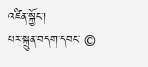འཛིན་སྐྱོང་།
པར་སྐྲུན་བདག་དབང་ ©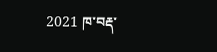2021 ཁ་བརྡ་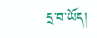དྲ་བ་ཡོད།